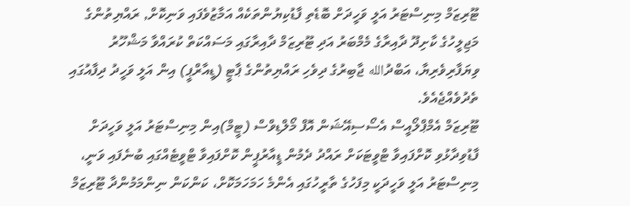ޓޫރިޒަމް މިނިސްޓަރު އަލީ ވަހީދަށް ބޮޑެތި ފާޑުކިޔުންތަކެއް އަމާޒުވެފައި ވަނިކޮށް, ރައްޔިތުންގެ މަޖިލީހުގެ ކާށިދޫ ދާއިރާގެ މެމްބަރު އަދި ޓޫރިޒަމް ދާއިރާގައި މަސައްކަތް ކުރައްވާ މަޝްހޫރު ވިޔަފާރިވެރިޔާ، އަބްދުالله ޖާބިރުގެ ދިވެހި ރައްޔިތުންގެ ޕާޓީ (ޑީއާރްޕީ) އިން އަލީ ވަހީދު ދިފާއުގައި ތެދުވެއްޖެއެވެ.
ޓޫރިޒަމް އެމްޕްލޯއީސް އެސޯސިއޭޝަން އޮފް މޯލްޑިވްސް (ޓީމް)އިން މިނިސްޓަރު އަލީ ވަހީދަށް ފާޑުވިދާޅުވި ކޮށްފައިވާ ޓްވީޓަކަށް ރައްދު ދެމުން ޑީއާރުޕީން ކޮށްފައިވާ ޓްވީޓެއްގައި ބުނެފައި ވަނީ، މިނިސްޓަރު އަލީ ވަހީދަކީ މިފަހުގެ ތާރީހުގައި އެންމެ ހަމަހަމަކޮށް، ކަންކަން ނިންމަމުންދާ ޓޫރިޒަމް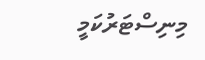މިނިސްޓަރުކަމީ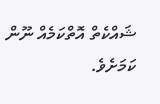ޝައްކެތް އޮތްކަމެއް ނޫން ކަމަށެވެ.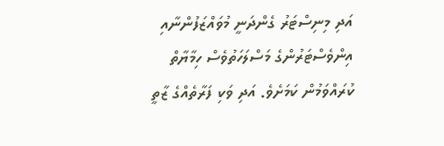އަދި މިނިސްޓަރު ގެންދަނީ މުވައްޒަފުންނާއި އިންވެސްޓަރުންގެ މަސްލަހަތުވެސް ހިމާޔާތް ކުރައްވަމުން ކަމަށެވެ. އަދި ވަކި ފަރާތެއްގެ ޒާތީ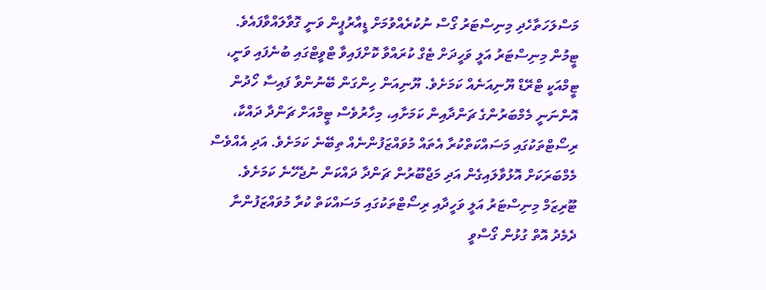މަސްލަހަތާހެދި މިނިސްޓަރު ގޯސް ނުކުރެއްވުމަށް ޑީއާރުޕީން ވަނީ ގޮވާލައްވާފައެވެ.
ޓީމުން މިނިސްޓަރު އަލީ ވަހީދަށް ޓެގް ކުރައްވާ ކޮށްފައިވާ ޓްވީޓްގައި ބުނެފައި ވަނީ، ޓީމްއަކީ ޓްރޭޑް ޔޫނިއަނެއް ކަމަށެވެ. ޔޫނިއަން ހިންގަން ބޭނުންވާ ފައިސާ ހޯދުން އޮންނަނީ މެމްބަރުންގެ ޗަންދާއިން ކަމަށާއި، މިހާރުވެސް ޓީމްއަށް ޗަންދާ ދައްކާ، ރިސޯޓްތަކުގައި މަސައްކަތްކުރާ އެތައް މުވައްޒަފުންނެއް ތިބޭނެ ކަމަށެވެ. އަދި އެއްވެސް މެމްބަރަކަށް އޮޅުވާލައިގެން އަދި މަޖްބޫރުން ޗަންދާ ދައްކަން ނުޖެހޭނެ ކަމަށެވެ.
ޓޫރިޒަމް މިނިސްޓަރު އަލީ ވަހީދާއި ރިސޯޓްތަކުގައި މަސައްކަތް ކުރާ މުވައްޒަފުންނާ ދެމެދު އޮތް ގުޅުން ގޯސްވީ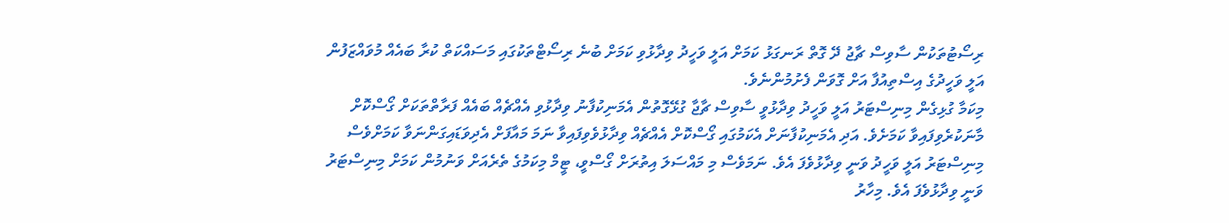ރިސޯޓުތަކުން ސާވިސް ޗާޖު ދޭ ގޮތް ރަނގަޅު ކަމަށް އަލީ ވަހީދު ވިދާޅުވި ކަމަށް ބުނެ ރިސޯޓްތަކުގައި މަސައްކަތް ކުރާ ބައެއް މުވައްޒަފުން އަލީ ވަހީދުގެ އިސްތިއުފާ އަށް ގޮވަން ފެށުމުންނެވެ.
މިކަމާ ގުޅިގެން މިނިސްޓަރު އަލީ ވަހީދު ވިދާޅުވީ ސާވިސް ޗާޖާ ގުޅޭގޮތުން އެމަނިކުފާނު ވިދާޅުވި އެއްޗެއް ބައެއް ފަރާތްތަކަށް ގޯސްކޮށް މާނަކުރެވިފައިވާ ކަމަށެވެ. އަދި އެމަނިކުފާނަށް އެކަމުގައި ގޯސްކޮށް އެއްޗެއް ވިދާޅުވެވިފައިވާ ނަމަ މައާފަށް އެދިވަޑައިގަންނަވާ ކަމަށްވެސް މިނިސްޓަރު އަލީ ވަހީދު ވަނީ ވިދާޅުވެފަ އެވެ. ނަމަވެސް މި މައްސަލަ އިތުރަށް ގޯސްވީ، ޓީމް މިކަމުގެ ތެރެއަށް ވަނުމުން ކަމަށް މިނިސްޓަރު ވަނީ ވިދާޅުވެފަ އެވެ. މިހާރު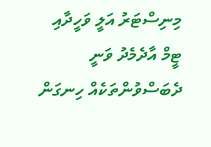މިނިސްޓަރު އަލީ ވަހީދާއި ޓީމް އާދެމެދު ވަނީ ދެބަސްވުންތަކެއް ހިނގަން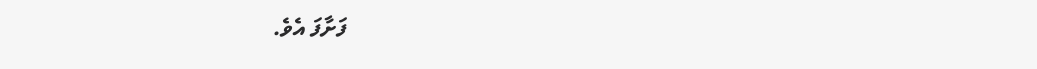ފަށާފަ އެވެ.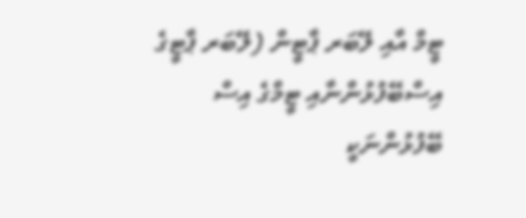ޓީމް އާއި ލޭބަރ ޕާޓީން (ލޭބަރ ޕާޓީގެ އިސްބޭފުޅުންނާއި ޓީމްގެ އިސް ބޭފުޅުންނަކީ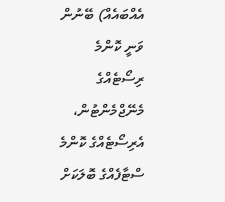އެއްބައެއް) ބޭނުން ވަނީ ކޮންމެ ރިސޯޓެއްގެ މެނޭޖްމެންޓުން، އެރިސޯޓެއްގެ ކޮންމެ ސްޓާފެއްގެ ބޮލަކަށް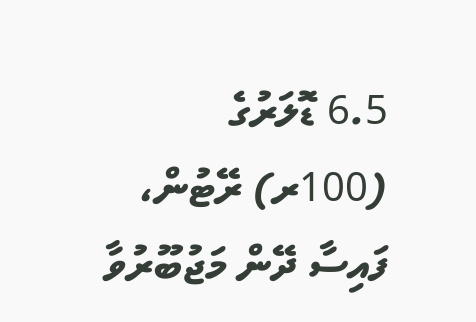6.5 ޑޮލަރުގެ (100ރ) ރޭޓުން، ފައިސާ ދޭން މަޖުބޫރުވާ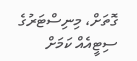ގޮތަށް، މިނިސްޓަރުގެ ސިޓީއެއް ކަމަށް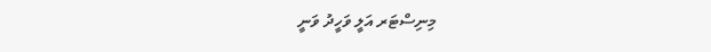މިނިސްޓަރ އަލީ ވަހީދު ވަނީ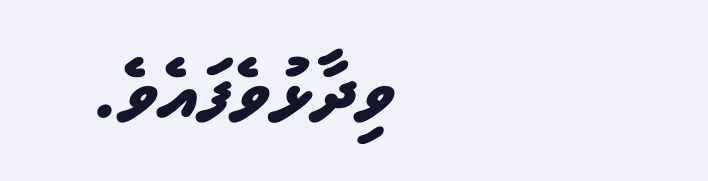ވިދާޅުވެފައެވެ.